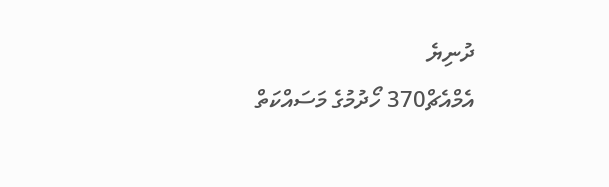ދުނިޔެ
އެމްއެޗް370 ހޯދުމުގެ މަސައްކަތް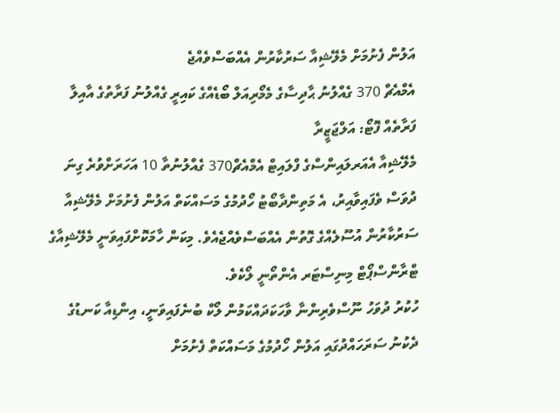އަލުން ފެށުމަށް މެލޭޝިއާ ސަރުކާރުން އެއްބަސްވެއްޖެ
އެމްއެޗް 370 ގެއްލުނު ޙާދިސާގެ މެމޯރިއަލް ބޯޑެއްގެ ކައިރީ ގެއްލުނު ފަރާތުގެ އާއިލާ ފަރާތެއް ފޮޓޯ: އަލްޖަޒީރާ
މެލޭޝިއާ އެއަރލައިންސްގެ ފްލައިޓް އެމްއެޗް370 ގެއްލުނުތާ 10 އަހަރަށްވުރެ ގިނަ ދުވަސް ވެފައިވާއިރު، އެ މަތިންދާބޯޓު ހޯދުމުގެ މަސައްކަތް އަލުން ފެށުމަށް މެލޭޝިއާ ސަރުކާރުން އުސޫލެއްގެ ގޮތުން އެއްބަސްވެއްޖެއެވެ. މިކަން ހާމަކޮށްފައިވަނީ މެލޭޝިއާގެ ޓްރާންސްޕޯޓް މިނިސްޓަރ އެންތޯނީ ލޯކެވެ.
ހުކުރު ދުވަހު ނޫސްވެރިންނާ ވާހަކަދައްކަމުން ލޯކް ބުނެފައިވަނީ، އިންޑިއާ ކަނޑުގެ ދެކުނު ސަރަހައްދުގައި އަލުން ހޯދުމުގެ މަސައްކަތް ފެށުމަށް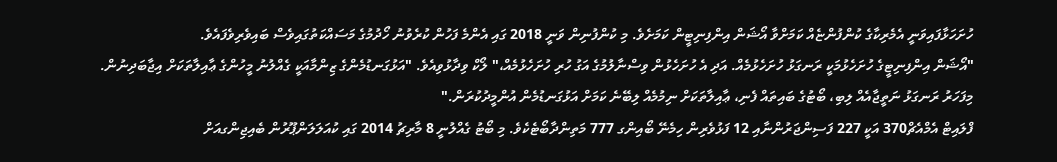ހުށަހަޅާފައިވަނީ އެމެރިކާގެ ކުންފުންޏެއް ކަމަށްވާ އޯޝަން އިންފިނިޓީން ކަމަށެވެ. މި ކުންފުނިން ވަނީ 2018 ގައި އެންމެ ފަހުން ކުރެވުނު ހޯދުމުގެ މަސައްކަތުގައިވެސް ބައިވެރިވެފައެވެ.
"އޯޝަން އިންފިނިޓީގެ ހުށަހެޅުމަކީ ރަނގަޅު ހުށަހެޅުމެއް. އަދި އެ ހުށަހެޅުން ވިސްނާލުމުގެ އަގު ހުރި ހުށަހެޅުމެއް،" ލޯކް ވިދާޅުވިއެވެ. "އަޅުގަނޑުމެންގެ ޒިންމާއަކީ ގެއްލުނު މީހުންގެ ޢާއިލާތަކަށް އިޖާބަދިނުން. މިފަހަރު ރަނގަޅު ނަތީޖާއެއް ލިބި، ބޯޓުގެ ބައިތައް ފެނި، ޢާއިލާތަކަށް ނިމުމެއް ލިބޭނެ ކަމަށް އަޅުގަނޑުމެން އުންމީދުކުރަން."
ފްލައިޓް އެމްއެޗް370 އަކީ 227 ފަސިންޖަރުންނާއި 12 ފަޅުވެރިން ހިމެނޭ ބޯއިންގ 777 މަތިންދާބޯޓެކެވެ. މި ބޯޓު ގެއްލުނީ 8 މާރިޗު 2014 ގައި ކުއަލަލަންޕޫރުން ބެއިޖިންގއަށް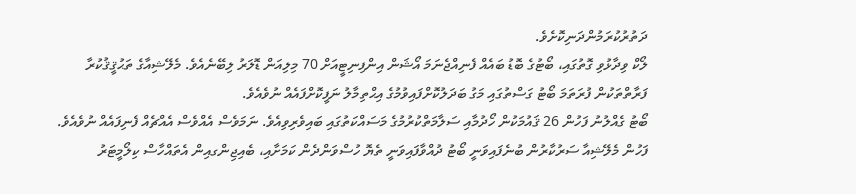ދަތުރުކުރަމުންދަނިކޮށެވެ.
ލޯކް ވިދާޅުވި ގޮތުގައި، ބޯޓުގެ ބޮޑު ބައެއް ފެނިއްޖެނަމަ އޯޝަން އިންފިނިޓީއަށް 70 މިލިއަން ޑޮލަރު ލިބޭނެއެވެ. މެލޭޝިއާގެ ތަޙުޤީޤުކުރާ ފަރާތްތަކުން ފުރަތަމަ ބޯޓު ގަސްތުގައި މަގު ބަދަލުކޮށްފައިވުމުގެ އިޙްތިމާލު ނަފީކޮށްފައެއް ނުވެއެވެ.
ބޯޓު ގެއްލުނު ފަހުން 26 ޤައުމަކުން ހޯދުމާއި ސަލާމަތްކުރުމުގެ މަސައްކަތުގައި ބައިވެރިވިއެވެ. ނަމަވެސް އެއްވެސް އެއްޗެއް ފެނިފައެއް ނުވެއެވެ. ފަހުން މެލޭޝިއާ ސަރުކާރުން ބުނެފައިވަނީ ބޯޓު ދުއްވާފައިވަނީ ތެޔޮ ހުސްވަންދެން ކަމަށާއި، ބެއިޖިންގއިން އެތައްހާސް ކިލޯމީޓަރު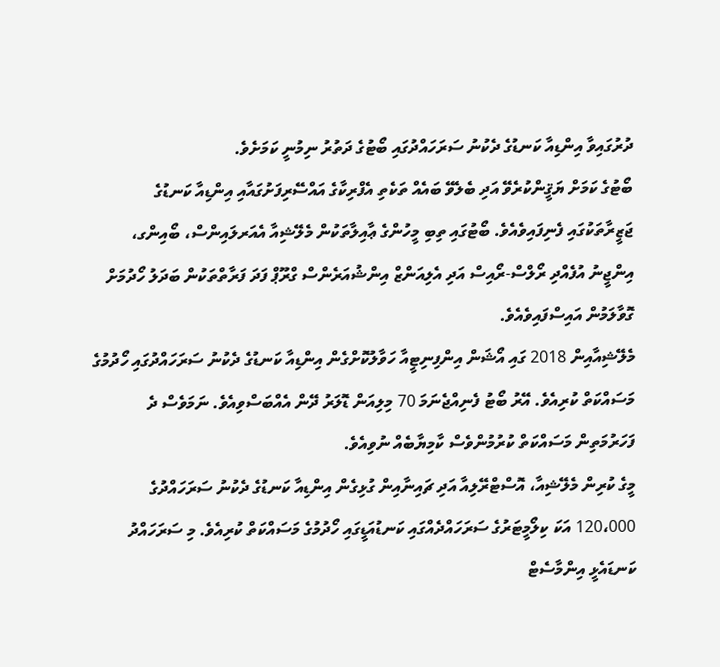ދުރުގައިވާ އިންޑިއާ ކަނޑުގެ ދެކުނު ސަރަހައްދުގައި ބޯޓުގެ ދަތުރު ނިމުނީ ކަމަށެވެ.
ބޯޓުގެ ކަމަށް ޔަޤީންކުރެވޭ އަދި ބެލެވޭ ބައެއް ތަކެތި އެފްރިކާގެ އައްސޭރިފަށުގައާއި އިންޑިއާ ކަނޑުގެ ޖަޒީރާތަކުގައި ފެނިފައިވެއެވެ. ބޯޓުގައި ތިބި މީހުންގެ ޢާއިލާތަކުން މެލޭޝިއާ އެއަރލައިންސް، ބޯއިންގ، އިންޖީނު އުފެއްދި ރޯލްސް-ރޯއިސް އަދި އެލިއަންޒް އިންޝުއަރެންސް ގްރޫޕް ފަދަ ފަރާތްތަކުން ބަދަލު ހޯދުމަށް ގޮވާލަމުން އައިސްފައިވެއެވެ.
މެލޭޝިއާއިން 2018 ގައި އޯޝަން އިންފިނިޓީއާ ހަވާލުކޮށްގެން އިންޑިއާ ކަނޑުގެ ދެކުނު ސަރަހައްދުގައި ހޯދުމުގެ މަސައްކަތް ކުރިއެވެ. އޭރު ބޯޓު ފެނިއްޖެނަމަ 70 މިލިއަން ޑޮލަރު ދޭން އެއްބަސްވިއެވެ. ނަމަވެސް ދެ ފަހަރުމަތިން މަސައްކަތް ކުރުމުންވެސް ކާމިޔާބެއް ނުވިއެވެ.
މީގެ ކުރިން މެލޭޝިއާ، އޮސްޓްރޭލިއާ އަދި ޗައިނާއިން ގުޅިގެން އިންޑިއާ ކަނޑުގެ ދެކުނު ސަރަހައްދުގެ 120،000 އަކަ ކިލޯމީޓަރުގެ ސަރަހައްދެއްގައި ކަނޑުއަޑީގައި ހޯދުމުގެ މަސައްކަތް ކުރިއެވެ. މި ސަރަހައްދު ކަނޑައެޅީ އިންމާސެޓް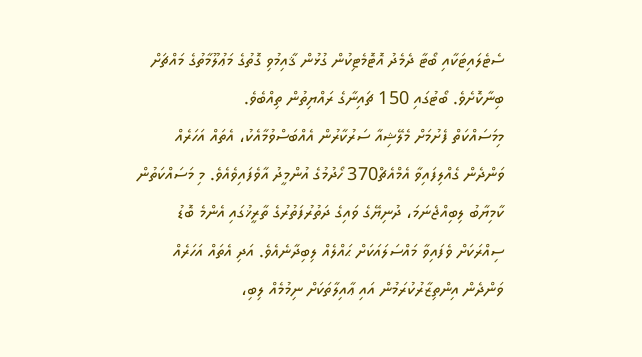ސެޓެލައިޓަކާއި ބޯޓާ ދެމެދު އޮޓޮމެޓިކުން ގުޅުން ޤާއިމުވި ގޮތުގެ މަޢުލޫމާތުގެ މައްޗަށް ބިނާކޮށެވެ. ބޯޓުގައި 150 ޗައިނާގެ ރައްޔިތުން ތިއްބެވެ.
މިމަސައްކަތް ފެށުމަށް މެލޭޝިއާ ސަރުކާރުން އެއްބަސްވުމާއެކު، އެތައް އަހަރެއް ވަންދެން ގެއްލިފައިވާ އެމްއެޗް370 ހޯދުމުގެ އުންމީދު އާވެފައިވެއެވެ. މި މަސައްކަތުން ކާމިޔާބު ލިބިއްޖެނަމަ، ދުނިޔޭގެ ވައިގެ ދަތުރުފަތުރުގެ ތާރީޚުގައި އެންމެ ބޮޑު ސިއްރަކަށް ވެފައިވާ މައްސަލައަކަށް ޙައްލެއް ލިބިދާނެއެވެ. އަދި އެތައް އަހަރެއް ވަންދެން އިންތިޒާރުކުރަމުން އައި ޢާއިލާތަކަށް ނިމުމެއް ލިބި،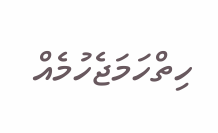ހިތްހަމަޖެހުމެއް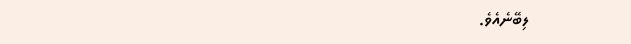ލިބޭނެއެވެ.